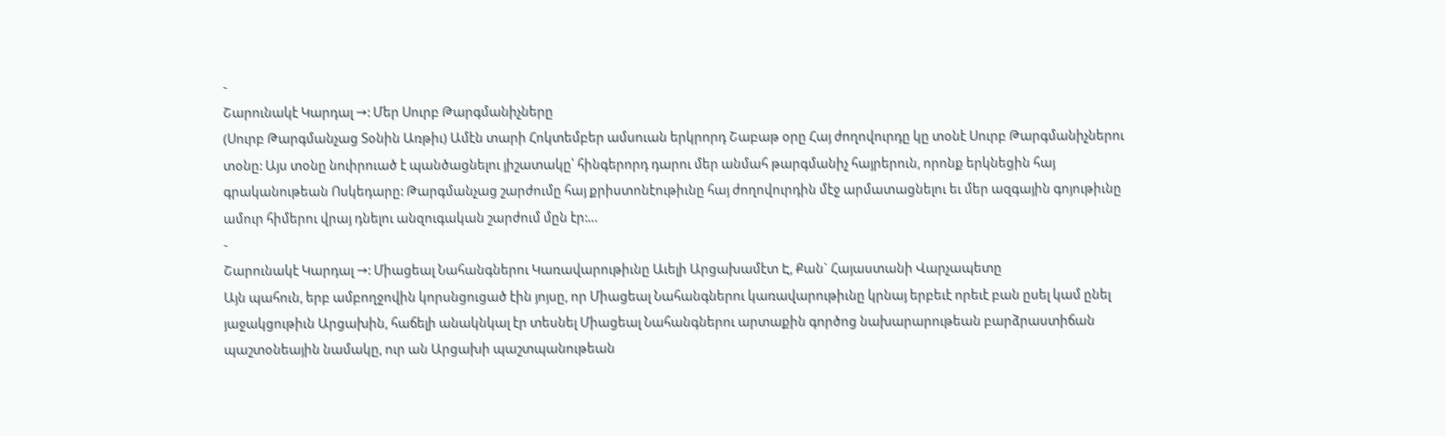-
Շարունակէ Կարդալ →: Մեր Սուրբ Թարգմանիչները
(Սուրբ Թարգմանչաց Տօնին Առթիւ) Ամէն տարի Հոկտեմբեր ամսուան երկրորդ Շաբաթ օրը Հայ ժողովուրդը կը տօնէ Սուրբ Թարգմանիչներու տօնը: Այս տօնը նուիրուած է պանծացնելու յիշատակը՝ հինգերորդ դարու մեր անմահ թարգմանիչ հայրերուն, որոնք երկնեցին հայ գրականութեան Ոսկեդարը: Թարգմանչաց շարժումը հայ քրիստոնէութիւնը հայ ժողովուրդին մէջ արմատացնելու եւ մեր ազգային գոյութիւնը ամուր հիմերու վրայ դնելու անզուգական շարժում մըն էր:…
-
Շարունակէ Կարդալ →: Միացեալ Նահանգներու Կառավարութիւնը Աւելի Արցախամէտ Է, Քան` Հայաստանի Վարչապետը
Այն պահուն, երբ ամբողջովին կորսնցուցած էին յոյսը, որ Միացեալ Նահանգներու կառավարութիւնը կրնայ երբեւէ որեւէ բան ըսել կամ ընել յաջակցութիւն Արցախին, հաճելի անակնկալ էր տեսնել Միացեալ Նահանգներու արտաքին գործոց նախարարութեան բարձրաստիճան պաշտօնեային նամակը, ուր ան Արցախի պաշտպանութեան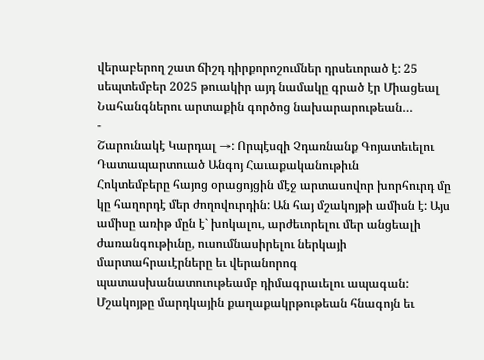վերաբերող շատ ճիշդ դիրքորոշումներ դրսեւորած է: 25 սեպտեմբեր 2025 թուակիր այդ նամակը գրած էր Միացեալ Նահանգներու արտաքին գործոց նախարարութեան…
-
Շարունակէ Կարդալ →: Որպէսզի Չդառնանք Գոյատեւելու Դատապարտուած Անգոյ Հաւաքականութիւն
Հոկտեմբերը հայոց օրացոյցին մէջ արտասովոր խորհուրդ մը կը հաղորդէ մեր ժողովուրդին: Ան հայ մշակոյթի ամիսն է: Այս ամիսը առիթ մըն է` խոկալու, արժեւորելու մեր անցեալի ժառանգութիւնը, ուսումնասիրելու ներկայի մարտահրաւէրները եւ վերանորոգ պատասխանատուութեամբ դիմագրաւելու ապագան: Մշակոյթը մարդկային քաղաքակրթութեան հնագոյն եւ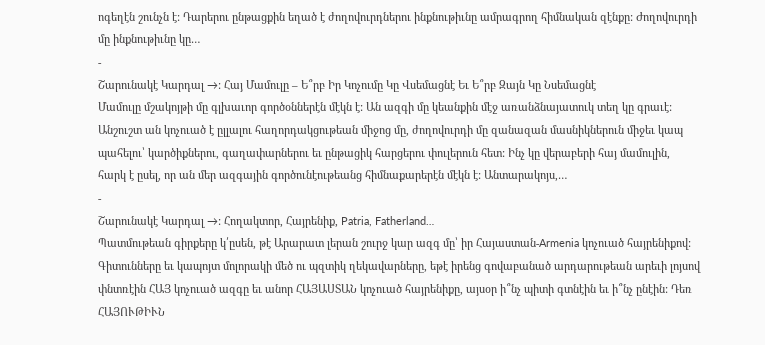ոգեղէն շունչն է: Դարերու ընթացքին եղած է ժողովուրդներու ինքնութիւնը ամրագրող հիմնական զէնքը: Ժողովուրդի մը ինքնութիւնը կը…
-
Շարունակէ Կարդալ →: Հայ Մամուլը – Ե՞րբ Իր Կոչումը Կը Վսեմացնէ Եւ Ե՞րբ Զայն Կը Նսեմացնէ
Մամուլը մշակոյթի մը գլխաւոր գործօններէն մէկն է: Ան ազգի մը կեանքին մէջ առանձնայատուկ տեղ կը գրաւէ: Անշուշտ ան կոչուած է ըլլալու հաղորդակցութեան միջոց մը, ժողովուրդի մը զանազան մասնիկներուն միջեւ կապ պահելու՝ կարծիքներու, գաղափարներու եւ ընթացիկ հարցերու փուլերուն հետ: Ինչ կը վերաբերի հայ մամուլին, հարկ է ըսել, որ ան մեր ազգային գործունէութեանց հիմնաքարերէն մէկն է: Անտարակոյս,…
-
Շարունակէ Կարդալ →: Հողակտոր, Հայրենիք, Patria, Fatherland…
Պատմութեան գիրքերը կ՛ըսեն, թէ Արարատ լերան շուրջ կար ազգ մը՝ իր Հայաստան-Armenia կոչուած հայրենիքով: Գիտունները եւ կապոյտ մոլորակի մեծ ու պզտիկ ղեկավարները, եթէ իրենց գովաբանած արդարութեան արեւի լոյսով փնտռէին ՀԱՅ կոչուած ազգը եւ անոր ՀԱՅԱՍՏԱՆ կոչուած հայրենիքը, այսօր ի՞նչ պիտի գտնէին եւ ի՞նչ ընէին: Դեռ ՀԱՅՈՒԹԻՒՆ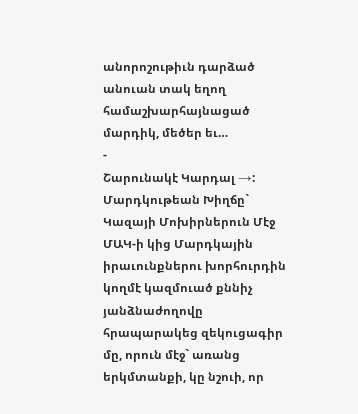անորոշութիւն դարձած անուան տակ եղող համաշխարհայնացած մարդիկ, մեծեր եւ…
-
Շարունակէ Կարդալ →: Մարդկութեան Խիղճը` Կազայի Մոխիրներուն Մէջ
ՄԱԿ-ի կից Մարդկային իրաւունքներու խորհուրդին կողմէ կազմուած քննիչ յանձնաժողովը հրապարակեց զեկուցագիր մը, որուն մէջ` առանց երկմտանքի, կը նշուի, որ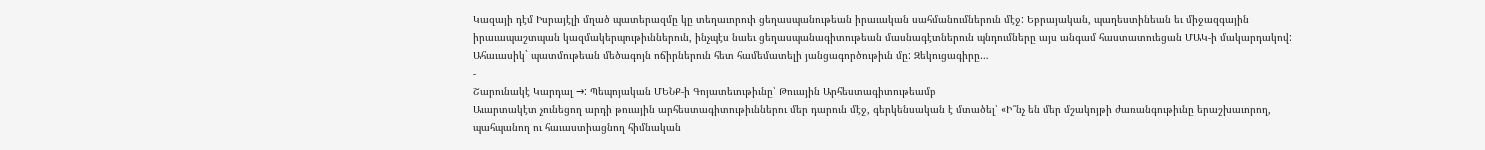Կազայի դէմ Իսրայէլի մղած պատերազմը կը տեղաւորուի ցեղասպանութեան իրաւական սահմանումներուն մէջ: Եբրայական, պաղեստինեան եւ միջազգային իրաւապաշտպան կազմակերպութիւններուն, ինչպէս նաեւ ցեղասպանագիտութեան մասնագէտներուն պնդումները այս անգամ հաստատուեցան ՄԱԿ-ի մակարդակով: Ահաւասիկ` պատմութեան մեծագոյն ոճիրներուն հետ համեմատելի յանցագործութիւն մը: Զեկուցագիրը…
-
Շարունակէ Կարդալ →: Պեպոյական ՄԵՆՔ-ի Գոյատեւութիւնը՝ Թուային Արհեստագիտութեամբ
Աւարտակէտ չունեցող արդի թուային արհեստագիտութիւններու մեր դարուն մէջ, գերկենսական է մտածել՝ «Ի՞նչ են մեր մշակոյթի ժառանգութիւնը երաշխաւորող, պահպանող ու հաւաստիացնող հիմնական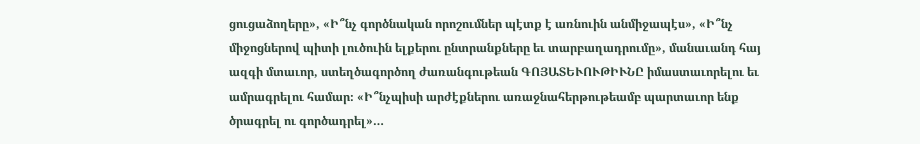ցուցաձողերը», «Ի՞նչ գործնական որոշումներ պէտք է առնուին անմիջապէս», «Ի՞նչ միջոցներով պիտի լուծուին ելքերու ընտրանքները եւ տարբաղադրումը», մանաւանդ հայ ազգի մտաւոր, ստեղծագործող ժառանգութեան ԳՈՅԱՏԵՒՈՒԹԻՒՆԸ իմաստաւորելու եւ ամրագրելու համար։ «Ի՞նչպիսի արժէքներու առաջնահերթութեամբ պարտաւոր ենք ծրագրել ու գործադրել»…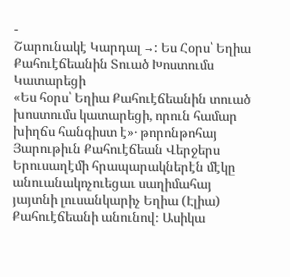-
Շարունակէ Կարդալ →: Ես Հօրս՝ Եղիա Քահուէճեանին Տուած Խոստումս Կատարեցի
«Ես հօրս՝ Եղիա Քահուէճեանին տուած խոստումս կատարեցի, որուն համար խիղճս հանգիստ է»․ թորոնթոհայ Յարութիւն Քահուէճեան Վերջերս Երուսաղէմի հրապարակներէն մէկը անուանակոչուեցաւ սաղիմահայ յայտնի լուսանկարիչ Եղիա (Էլիա) Քահուէճեանի անունով։ Ասիկա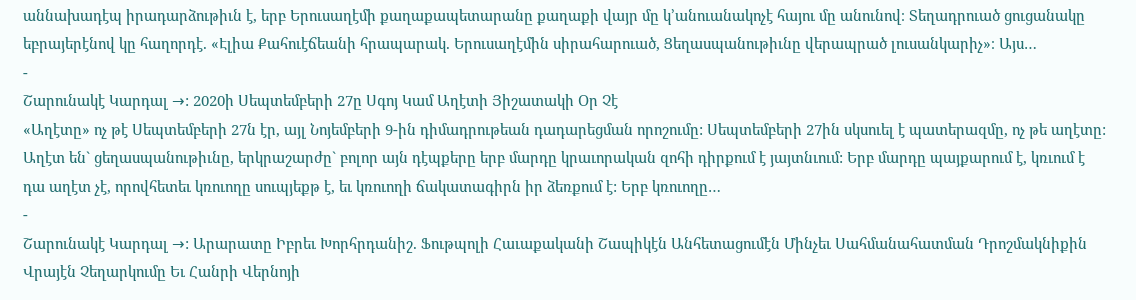աննախադէպ իրադարձութիւն է, երբ Երուսաղէմի քաղաքապետարանը քաղաքի վայր մը կ’անուանակոչէ հայու մը անունով։ Տեղադրուած ցուցանակը եբրայերէնով կը հաղորդէ. «Էլիա Քահուէճեանի հրապարակ. Երուսաղէմին սիրահարուած, Ցեղասպանութիւնը վերապրած լուսանկարիչ»։ Այս…
-
Շարունակէ Կարդալ →: 2020ի Սեպտեմբերի 27ը Սգոյ Կամ Աղէտի Յիշատակի Օր Չէ
«Աղէտը» ոչ թէ Սեպտեմբերի 27ն էր, այլ Նոյեմբերի 9-ին դիմադրութեան դադարեցման որոշումը: Սեպտեմբերի 27ին սկսուել է պատերազմը, ոչ թե աղէտը: Աղէտ են` ցեղասպանութիւնը, երկրաշարժը` բոլոր այն դէպքերը երբ մարդը կրաւորական զոհի դիրքում է յայտնւում: Երբ մարդը պայքարում է, կռւում է դա աղէտ չէ, որովհետեւ կռուողը սուպյեքթ է, եւ կռուողի ճակատագիրն իր ձեռքում է: Երբ կռուողը…
-
Շարունակէ Կարդալ →: Արարատը Իբրեւ Խորհրդանիշ. Ֆութպոլի Հաւաքականի Շապիկէն Անհետացումէն Մինչեւ Սահմանահատման Դրոշմակնիքին Վրայէն Չեղարկումը Եւ Հանրի Վերնոյի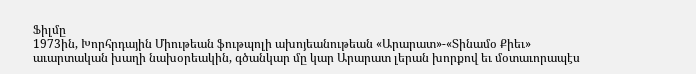Ֆիլմը
1973ին, Խորհրդային Միութեան ֆութպոլի ախոյեանութեան «Արարատ»-«Տինամօ Քիեւ» աւարտական խաղի նախօրեակին, գծանկար մը կար Արարատ լերան խորքով եւ մօտաւորապէս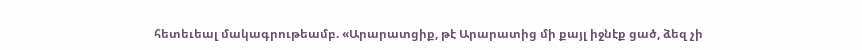հետեւեալ մակագրութեամբ. «Արարատցիք, թէ Արարատից մի քայլ իջնէք ցած, ձեզ չի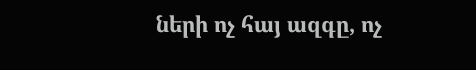ների ոչ հայ ազգը, ոչ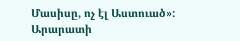Մասիսը, ոչ էլ Աստուած»: Արարատի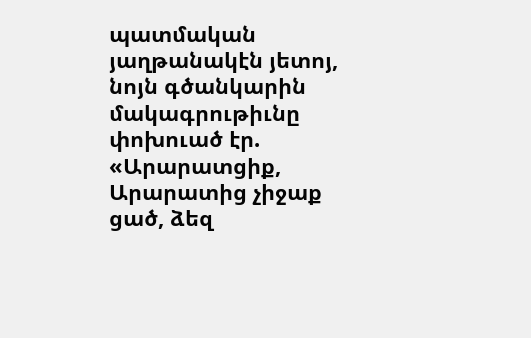պատմական յաղթանակէն յետոյ, նոյն գծանկարին մակագրութիւնը փոխուած էր. «Արարատցիք, Արարատից չիջաք ցած, ձեզ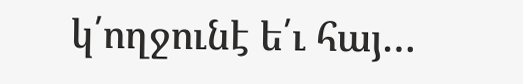կ՛ողջունէ ե՛ւ հայ…